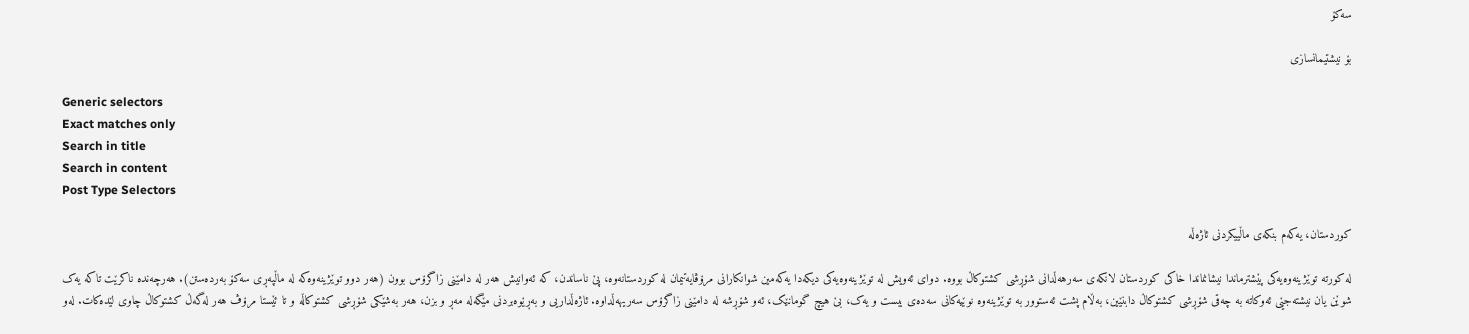سەکۆ

بۆ نیشتیمانسازی

Generic selectors
Exact matches only
Search in title
Search in content
Post Type Selectors

کوردستان، یەکەم بنکەی ماڵییکردنی ئاژەڵە

لە کورتە توێژینەوەیەکی پێشترماندا نیشانماندا خاکی کوردستان لانکەی سەرهەڵدانی شۆڕشی کشتوکاڵ بووە. دوای ئەویش لە توێژینەوەیەکی دیکەدا یەکەمین شوانکارانی مرۆڤایەتیمان لە کوردستانەوە، پێ ناساندن، کە ئەوانیش هەر لە دامێنی زاگرۆس بوون (هەر دوو توێژینەوەکە لە ماڵپەڕی سەکۆ بەردەستن). هەرچەندە ناکرێت تاکە یەک شوێن یان نیشتەجێی ئەوکاتە بە چەقی شۆڕشی کشتوکاڵ دابنێین، بەڵام پشت ئەستوور بە توێژینەوە نوێیەکانی سەدەی بیست و یەک، بێ هیچ گومانێک، ئەو شۆڕشە لە دامێنی زاگرۆس سەریهەڵداوە. ئاژەڵداریی و بەڕێوەبردنی مێگەلە مەڕ و بزن، هەر بەشێکی شۆڕشی کشتوکاڵە و تا ئێستا مرۆڤ هەر لەگەڵ کشتوکاڵ چاوی لێدەکات. لەو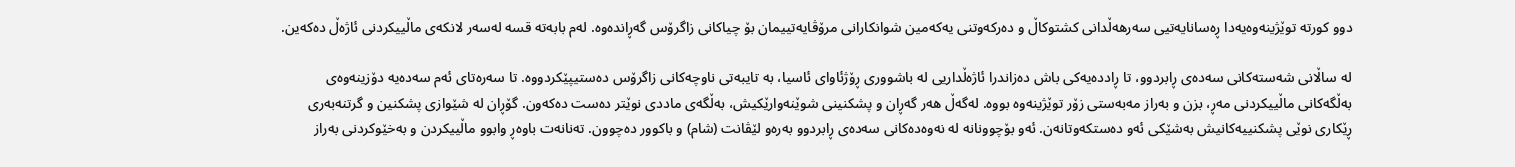دوو کورتە توێژینەوەیەدا ڕەسانایەتیی سەرهەڵدانی کشتوکاڵ و دەرکەوتنی یەکەمین شوانکارانی مرۆڤایەتییمان بۆ چیاکانی زاگرۆس گەڕاندەوە. لەم بابەتە قسە لەسەر لانکەی ماڵییکردنی ئاژەڵ دەکەین.

لە ساڵانی شەستەکانی سەدەی ڕابردوو، تا ڕاددەیەکی باش دەزاندرا ئاژەڵداریی لە باشووری ڕۆژئاوای ئاسیا، بە تایبەتی ناوچەکانی زاگرۆس دەستیپێکردووە. تا سەرەتای ئەم سەدەیە دۆزینەوەی بەڵگەکانی ماڵییکردنی مەڕ، بزن و بەراز مەبەستی زۆر توێژینەوە بووە. لەگەڵ هەر گەڕان و پشکنینی شوێنەوارێکیش، بەڵگەی ماددی نوێتر دەست دەکەون. گۆڕان لە شێوازی پشکنین و گرتنەبەری ڕێکاری نوێی پشکنییەکانیش بەشێکی ئەو دەستکەوتانەن. ئەو بۆچوونانە لە نەوەدەکانی سەدەی ڕابردوو بەرەو لێڤانت (شام) و باکوور دەچوون. تەنانەت باوەڕ وابوو ماڵییکردن و بەخێوکردنی بەراز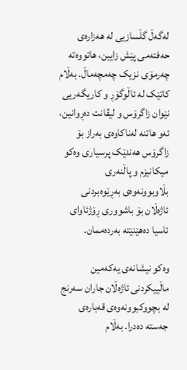لەگەڵ گڵسازیی لە هەزارەی حەفتەمی پێش زایین، هاتووەتە چەرمۆی نزیک چەمچەماڵ. بەڵام کاتێک لە ئاڵوگۆڕ و کاریگەریی نێوان زاگرۆس و لیڤانت دەڕوانین، ئەو هاتنە لەناکاوەی بەراز بۆ زاگرۆس هەندێک پرسیاری وەکو میکانیزم و پاڵنەری بڵاوبوونەوەی بەڕێوەبردنی ئاژەڵان بۆ باشووری ڕۆژئاوای ئاسیا دەهێنێتە بەردەممان.

وەکو نیشانەی یەکەمین ماڵییکردنی ئاژەڵان جاران سەرنج لە بچووکبوونەوەی قەبارەی جەستە دەدرا. بەڵام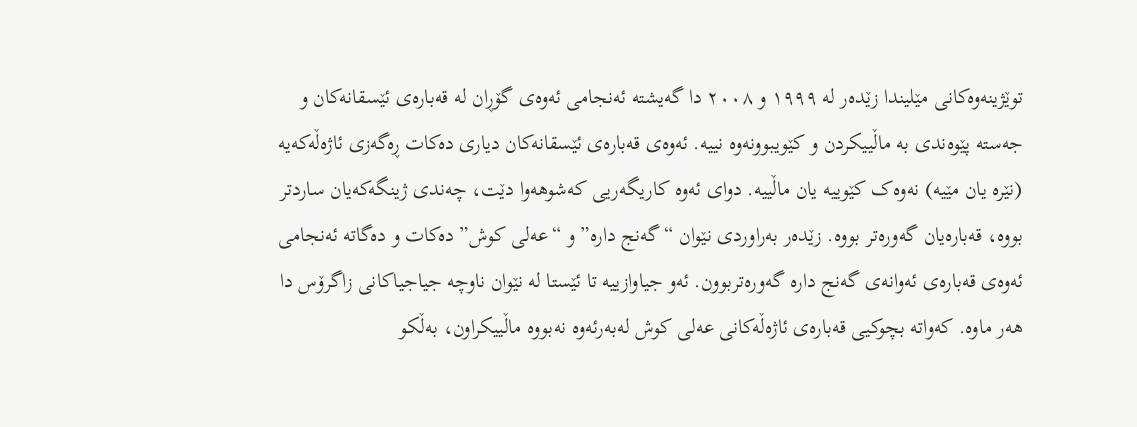توێژینەوەکانی مێلیندا زێدەر لە ١٩٩٩ و ٢٠٠٨ دا گەیشتە ئەنجامی ئەوەی گۆڕان لە قەبارەی ئێسقانەکان و جەستە پێوەندی بە ماڵییکردن و کێویبوونەوە نییە. ئەوەی قەبارەی ئێسقانەکان دیاری دەکات ڕەگەزی ئاژەڵەکەیە (نێرە یان مێیە) نەوەک کێوییە یان ماڵییە. دوای ئەوە کاریگەریی کەشوهەوا دێت، چەندی ژینگەکەیان ساردتر بووە، قەبارەیان گەورەتر بووە. زێدەر بەراوردی نێوان “گەنج دارە” و “عەلی کوش” دەکات و دەگاتە ئەنجامی ئەوەی قەبارەی ئەوانەی گەنج دارە گەورەتربوون. ئەو جیاوازییە تا ئێستا لە نێوان ناوچە جیاجیاکانی زاگرۆس دا هەر ماوە. کەواتە بچوکیی قەبارەی ئاژەڵەکانی عەلی کوش لەبەرئەوە نەبووە ماڵییکراون، بەڵکو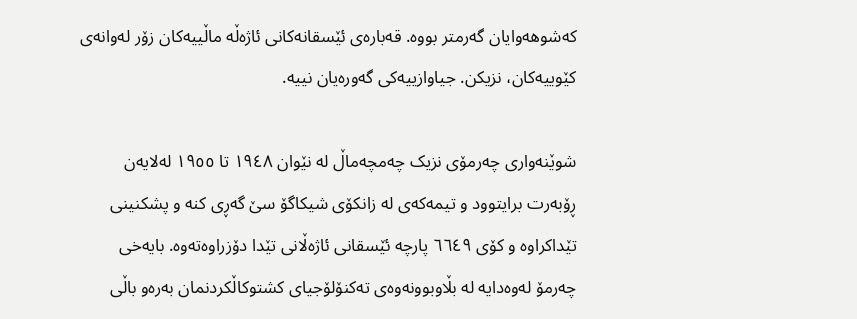کەشوهەوایان گەرمتر بووە. قەبارەی ئێسقانەکانی ئاژەڵە ماڵییەکان زۆر لەوانەی کێوییەکان، نزیکن. جیاوازییەکی گەورەیان نییە.

شوێنەواری چەرمۆی نزیک چەمچەماڵ لە نێوان ١٩٤٨ تا ١٩٥٥ لەلایەن ڕۆبەرت برایتوود و تیمەکەی لە زانکۆی شیکاگۆ سێ گەڕی کنە و پشکنینی تێداکراوە و کۆی ٦٦٤٩ پارچە ئێسقانی ئاژەڵانی تێدا دۆزراوەتەوە. بایەخی چەرمۆ لەوەدایە لە بڵاوبوونەوەی تەکنۆلۆجیای کشتوکاڵکردنمان بەرەو باڵی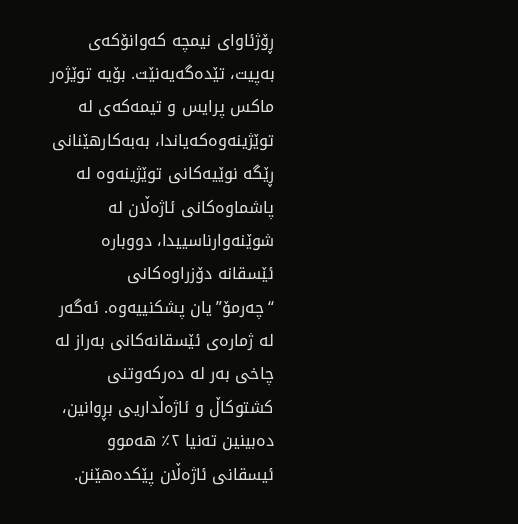ڕۆژئاوای نیمچە کەوانۆکەی بەپیت، تێدەگەیەنێت. بۆیە توێژەر ماکس پرایس و تیمەکەی لە توێژینەوەکەیاندا، بەبەکارهێنانی ڕێگە نوێیەکانی توێژینەوە لە پاشماوەکانی ئاژەڵان لە شوێنەوارناسییدا، دووبارە ئێسقانە دۆزراوەکانی “چەرمۆ”یان پشکنییەوە. ئەگەر لە ژمارەی ئێسقانەکانی بەراز لە چاخی بەر لە دەرکەوتنی کشتوکاڵ و ئاژەڵداریی بڕوانین، دەبینین تەنیا ٢٪ هەموو ئیسقانی ئاژەڵان پێکدەهێنن.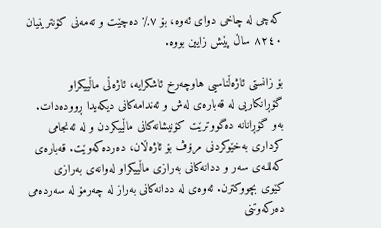کەچی لە چاخی دوای ئەوە، بۆ ٧٪ دەچێت و تەمەنی کۆنترینیان ٨٢٤٠ ساڵ پێش زایین بووە.

بۆ زانستی ئاژەڵناسیی هاوچەرخ ئاشکرایە، ئاژەڵی ماڵییکراو گۆڕانکاریی لە قەبارەی لەش و ئەندامەکانی دیکەیدا ڕوودەدات. بەو گۆڕانانە دەگووترێت کۆنیشانەکانی ماڵییکردن و لە ئەنجامی کرداری بەخێوکردنی مرۆڤ بۆ ئاژەڵان، دەردەکەوێت. قەبارەی کەللـەی سەر و ددانەکانی بەرازی ماڵییکراو لەوانەی بەرازی کێوی بچووکترن. ئەوەی لە ددانەکانی بەراز لە چەرمۆ لە سەردەمی دەرکەوتنی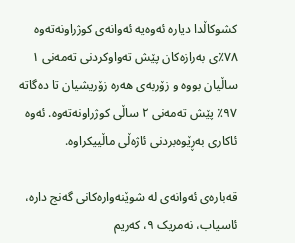کشوکاڵدا دیارە ئەوەیە ئەوانەی کوژراونەتەوە ٧٨٪ی بەرازەکان پێش تەواوکردنی تەمەنی ١ ساڵیان بووە و زۆربەی هەرە زۆریشیان تا دەگاتە ٩٧٪ پێش تەمەنی ٢ ساڵی کوژراونەتەوە. ئەوە ئاکاری بەڕێوەبردنی ئاژەڵی ماڵییکراوە.

قەبارەی ئەوانەی لە شوێنەوارەکانی گەنج دارە، ئاسیاب، نەمریک ٩، کەریم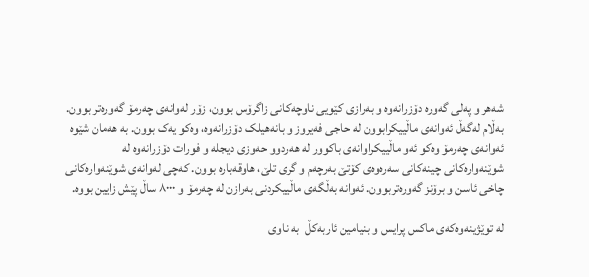شەهر و پەلی گەورە دۆزرانەوە و بەرازی کێویی ناوچەکانی زاگرۆس بوون، زۆر لەوانەی چەرمۆ گەورەتر بوون. بەڵام لەگەڵ ئەوانەی ماڵییکرابوون لە حاجی فەیروز و بانەهیلک دۆزرانەوە، وەکو یەک بوون. بە هەمان شێوە ئەوانەی چەرمۆ وەکو ئەو ماڵییکراوانەی باکوور لە هەردوو حەوزی دیجلە و فورات دۆزرانەوە لە شوێنەوارەکانی چینەکانی سەرەوەی کۆتێ بەرچەم و گری تلێ، هاوقەبارە بوون. کەچی لەوانەی شوێنەوارەکانی چاخی ئاسن و برۆنز گەورەتربوون. ئەوانە بەڵگەی ماڵییکردنی بەرازن لە چەرمۆ و ٨٠٠٠ ساڵ پێش زایین بووە.

لە توێژینەوەکەی ماکس پرایس و بنیامین ئاربەکڵ  بە ناوی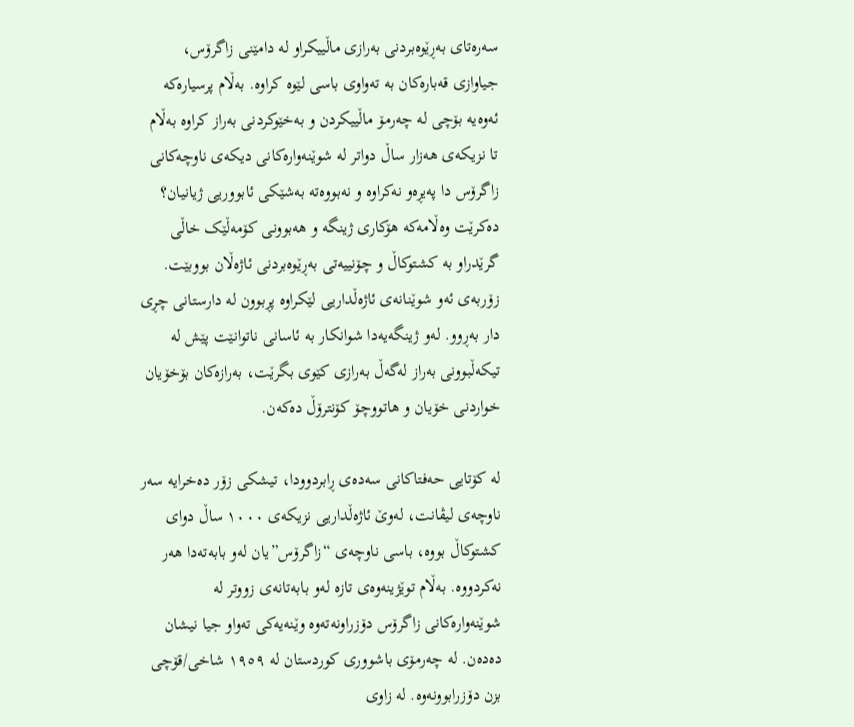سەرەتای بەڕێوەبردنی بەرازی ماڵییکراو لە دامێنی زاگرۆس، جیاوازی قەبارەکان بە تەواوی باسی لێوە کراوە. بەڵام پرسیارەکە ئەوەیە بۆچی لە چەرمۆ ماڵییکردن و بەخێوکردنی بەراز کراوە بەڵام تا نزیکەی هەزار ساڵ دواتر لە شوێنەوارەکانی دیکەی ناوچەکانی زاگرۆس دا پەیڕەو نەکراوە و نەبووەتە بەشێکی ئابووریی ژیانیان؟ دەکرێت وەڵامەکە هۆکاری ژینگە و هەبوونی کۆمەڵێک خاڵی گرێدراو بە کشتوکاڵ و چۆنییەتی بەڕێوەبردنی ئاژەڵان بووبێت. زۆربەی ئەو شوێنانەی ئاژەڵداریی لێکراوە پڕبوون لە دارستانی چڕی دار بەڕوو. لەو ژینگەیەدا شوانکار بە ئاسانی ناتوانێت پێش لە تیکەڵبوونی بەراز لەگەڵ بەرازی کێوی بگرێت، بەرازەکان بۆخۆیان خواردنی خۆیان و هاتووچۆ کۆنترۆڵ دەکەن.

لە کۆتایی حەفتاکانی سەدەی ڕابردوودا، تیشکی زۆر دەخرایە سەر ناوچەی لیڤانت، لەوێ ئاژەڵداریی نزیکەی ١٠٠٠ ساڵ دوای کشتوکاڵ بووە، باسی ناوچەی “زاگرۆس”یان لەو بابەتەدا هەر نەکردووە. بەڵام توێژینەوەی تازە لەو بابەتانەی زووتر لە شوێنەوارەکانی زاگرۆس دۆزراونەتەوە وێنەیەکی تەواو جیا نیشان دەدەن. لە چەرمۆی باشووری کوردستان لە ١٩٥٩ شاخی/قۆچی بزن دۆزرابوونەوە. لە زاوی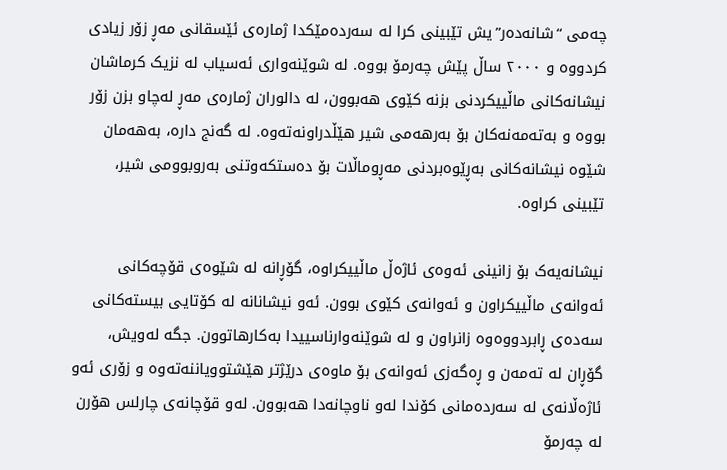چەمی “شانەدەر”یش تێبینی کرا لە سەردەمێکدا ژمارەی ئێسقانی مەڕ زۆر زیادی کردووە و ٢٠٠٠ ساڵ پێش چەرمۆ بووە. لە شوێنەواری ئەسیاب لە نزیک کرماشان نیشانەکانی ماڵییکردنی بزنە کێوی هەبوون، لە دالوران ژمارەی مەڕ لەچاو بزن زۆر بووە و بەتەمەنەکان بۆ بەرهەمی شیر هێڵدراونەتەوە. لە گەنج دارە، بەهەمان شێوە نیشانەکانی بەڕێوەبردنی مەڕوماڵات بۆ دەستکەوتنی بەروبوومی شیر، تێبینی کراوە.

نیشانەیەک بۆ زانینی ئەوەی ئاژەڵ ماڵییکراوە، گۆڕانە لە شێوەی قۆچەکانی ئەوانەی ماڵییکراون و ئەوانەی کێوی بوون. ئەو نیشانانە لە کۆتایی بیستەکانی سەدەی ڕابردووەوە زانراون و لە شوێنەوارناسییدا بەکارهاتوون. جگە لەویش، گۆڕان لە تەمەن و ڕەگەزی ئەوانەی بۆ ماوەی درێژتر هێشتوویاننەتەوە و زۆری ئەو ئاژەڵانەی لە سەردەمانی کۆندا لەو ناوچانەدا هەبوون. لەو قۆچانەی چارلس هۆرن لە چەرمۆ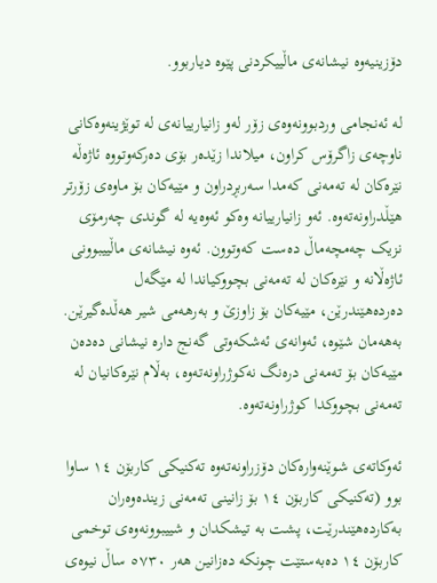دۆزینیەوە نیشانەی ماڵییکردنی پێوە دیاربوو.

لە ئەنجامی وردبوونەوەی زۆر لەو زانیارییانەی لە توێژینەوەکانی ناوچەی زاگرۆس کراون، میلاندا زێدەر بۆی دەرکەوتووە ئاژەڵە نێرەکان لە تەمەنی کەمدا سەربڕدراون و مێیەکان بۆ ماوەی زۆرتر هێڵدراونەتەوە. ئەو زانیارییانە وەکو ئەوەیە لە گوندی چەرمۆی نزیک چەمچەماڵ دەست کەوتوون. ئەوە نیشانەی ماڵییبوونی ئاژەڵانە و نێرەکان لە تەمەنی بچووکیاندا لە مێگەل دەردەهێندرێن، مێیەکان بۆ زاوزێ و بەرهەمی شیر هەڵدەگیرێن. بەهەمان شێوە، ئەوانەی ئەشکەوتی گەنج دارە نیشانی دەدەن مێیەکان بۆ تەمەنی درەنگ نەکوژراونەتەوە، بەڵام نێرەکانیان لە تەمەنی بچووکدا کوژراونەتەوە.

ئەوکاتەی شوێنەوارەکان دۆزراونەتەوە تەکنیکی کاربۆن ١٤ ساوا بوو (تەکنیکی کاربۆن ١٤ بۆ زانینی تەمەنی زیندەوەران بەکاردەهێندرێت، پشت بە تیشکدان و شییبوونەوەی توخمی کاربۆن ١٤ دەبەستێت چونکە دەزانین هەر ٥٧٣٠ ساڵ نیوەی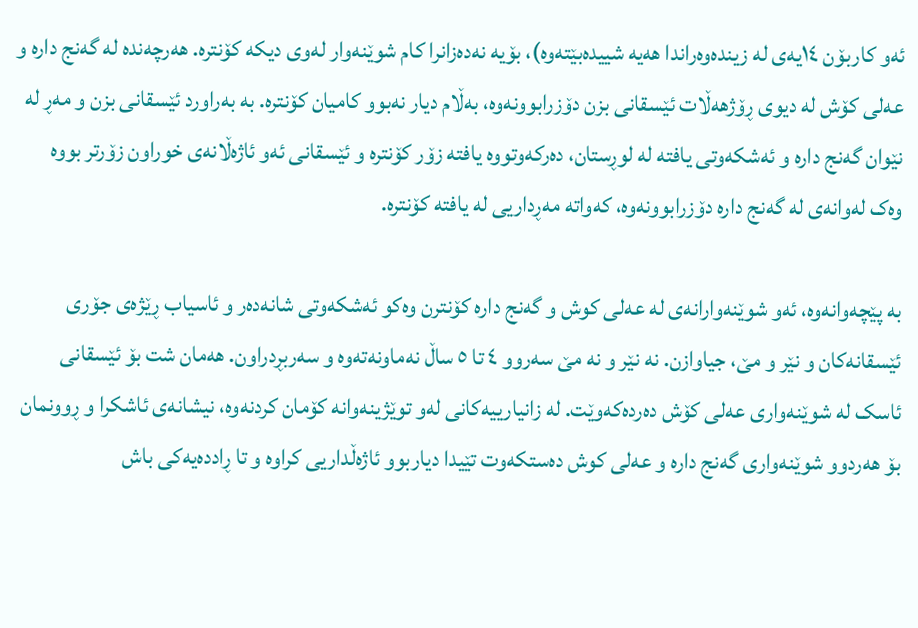ئەو کاربۆن ١٤یەی لە زیندەوەراندا هەیە شییدەبێتەوە)، بۆیە نەدەزانرا کام شوێنەوار لەوی دیکە کۆنترە. هەرچەندە لە گەنج دارە و عەلی کۆش لە دیوی ڕۆژهەڵات ئێسقانی بزن دۆزرابوونەوە، بەڵام دیار نەبوو کامیان کۆنترە. بە بەراورد ئێسقانی بزن و مەڕ لە نێوان گەنج دارە و ئەشکەوتی یافتە لە لوڕستان، دەرکەوتووە یافتە زۆر کۆنترە و ئێسقانی ئەو ئاژەڵانەی خوراون زۆرتر بووە وەک لەوانەی لە گەنج دارە دۆزرابوونەوە، کەواتە مەڕداریی لە یافتە کۆنترە.

بە پێچەوانەوە، ئەو شوێنەوارانەی لە عەلی کوش و گەنج دارە کۆنترن وەکو ئەشکەوتی شانەدەر و ئاسیاب ڕێژەی جۆری ئێسقانەکان و نێر و مێ، جیاوازن. نە نێر و نە مێ سەروو ٤ تا ٥ ساڵ نەماونەتەوە و سەربڕدراون. هەمان شت بۆ ئێسقانی ئاسک لە شوێنەواری عەلی کۆش دەردەکەوێت. لە زانیارییەکانی لەو توێژینەوانە کۆمان کردنەوە، نیشانەی ئاشکرا و ڕوونمان بۆ هەردوو شوێنەواری گەنج دارە و عەلی کوش دەستکەوت تێیدا دیاربوو ئاژەڵداریی کراوە و تا ڕاددەیەکی باش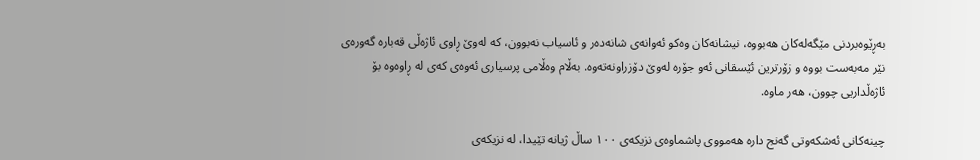بەڕێوەبردنی مێگەلەکان هەبووە، نیشانەکان وەکو ئەوانەی شانەدەر و ئاسیاب نەبوون، کە لەوێ ڕاوی ئاژەڵی قەبارە گەورەی نێر مەبەست بووە و زۆرترین ئێسقانی ئەو جۆرە لەوێ دۆزراونەتەوە. بەڵام وەڵامی پرسیاری ئەوەی کەی لە ڕاوەوە بۆ ئاژەڵداریی چوون، هەر ماوە.

چینەکانی ئەشکەوتی گەنج دارە هەمووی پاشماوەی نزیکەی ١٠٠ ساڵ ژیانە تێیدا، لە نزیکەی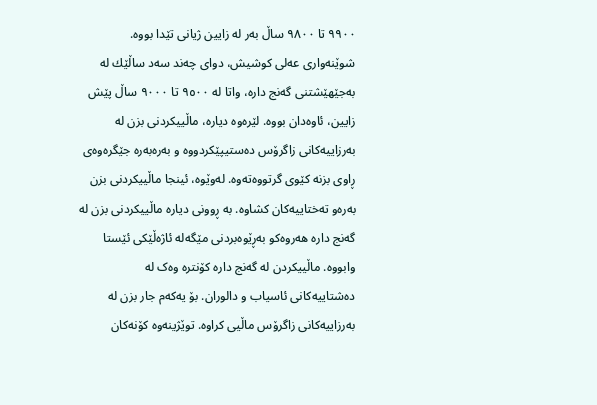٩٩٠٠ تا ٩٨٠٠ ساڵ بەر لە زایین ژیانی تێدا بووە. شوێنەواری عەلی کوشیش، دوای چەند سەد ساڵێك لە بەجێهێشتنی گەنج دارە، واتا لە ٩٥٠٠ تا ٩٠٠٠ ساڵ پێش زایین، ئاوەدان بووە. لێرەوە دیارە، ماڵییکردنی بزن لە بەرزاییەکانی زاگرۆس دەستیپێکردووە و بەرەبەرە جێگرەوەی ڕاوی بزنە کێوی گرتووەتەوە. لەوێوە، ئینجا ماڵییکردنی بزن بەرەو تەختاییەکان کشاوە. بە ڕوونی دیارە ماڵییکردنی بزن لە گەنج دارە هەروەکو بەڕێوەبردنی مێگەلە ئاژەڵێکی ئێستا وابووە. ماڵییکردن لە گەنج دارە کۆنترە وەک لە دەشتاییەکانی ئاسیاب و دالوران. بۆ یەکەم جار بزن لە بەرزاییەکانی زاگرۆس ماڵیی کراوە. توێژینەوە کۆنەکان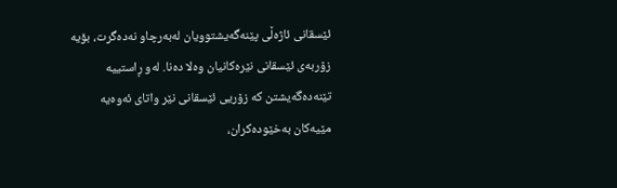ئێسقانی ئاژەڵی پێنەگەیشتوویان لەبەرچاو نەدەگرت، بۆیە زۆربەی ئێسقانی نێرەکانیان وەلا دەنا. لەو ڕاستییە تێنەدەگەیشتن کە زۆریی ئێسقانی نێر واتای ئەوەیە مێیەکان بەخێودەکران،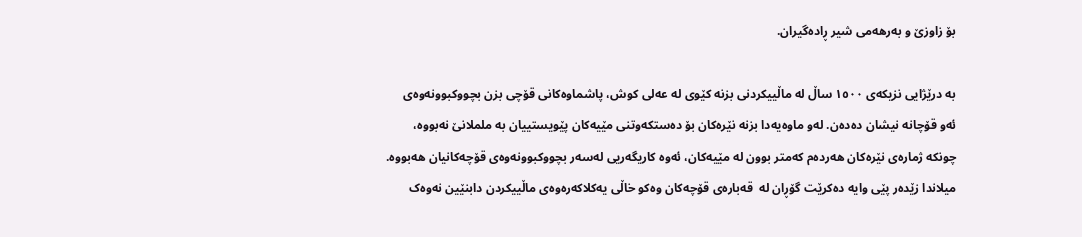بۆ زاوزێ و بەرهەمی شیر ڕادەگیران.

بە درێژایی نزیکەی ١٥٠٠ ساڵ لە ماڵییکردنی بزنە کێوی لە عەلی کوش، پاشماوەکانی قۆچی بزن بچووکبوونەوەی ئەو قۆچانە نیشان دەدەن. لەو ماوەیەدا بزنە نێرەکان بۆ دەستکەوتنی مێیەکان پێویستییان بە ململانێ نەبووە، چونکە ژمارەی نێرەکان هەردەم کەمتر بوون لە مێیەکان، ئەوە کاریگەریی لەسەر بچووکبوونەوەی قۆچەکانیان هەبووە. میلاندا زێدەر پێی وایە دەکرێت گۆڕان لە  قەبارەی قۆچەکان وەکو خاڵی یەکلاکەرەوەی ماڵییکردن دابنێین نەوەک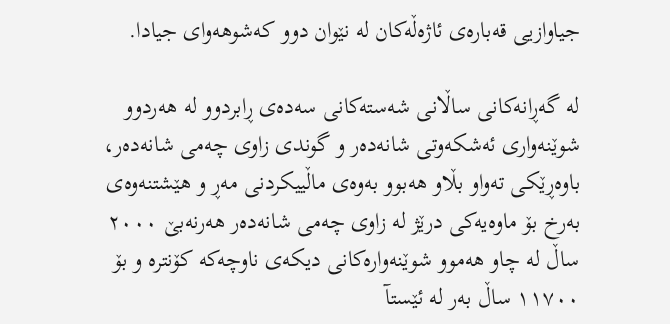جیاوازیی قەبارەی ئاژەڵەکان لە نێوان دوو کەشوهەوای جیادا.

لە گەڕانەکانی ساڵانی شەستەکانی سەدەی ڕابردوو لە هەردوو شوێنەواری ئەشکەوتی شانەدەر و گوندی زاوی چەمی شانەدەر، باوەڕێکی تەواو بڵاو هەبوو بەوەی ماڵییکردنی مەڕ و هێشتنەوەی بەرخ بۆ ماوەیەکی درێژ لە زاوی چەمی شانەدەر هەرنەبێ ٢٠٠٠ ساڵ لە چاو هەموو شوێنەوارەکانی دیکەی ناوچەکە کۆنترە و بۆ ١١٧٠٠ ساڵ بەر لە ئێستآ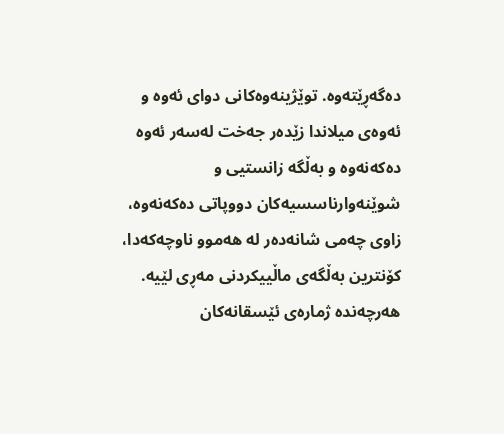دەگەڕێتەوە. توێژینەوەکانی دوای ئەوە و ئەوەی میلاندا زێدەر جەخت لەسەر ئەوە دەکەنەوە و بەڵگە زانستیی و شوێنەوارناسسیەکان دووپاتی دەکەنەوە، زاوی چەمی شانەدەر لە هەموو ناوچەکەدا، کۆنترین بەڵگەی ماڵییکردنی مەڕی لێیە. هەرچەندە ژمارەی ئێسقانەکان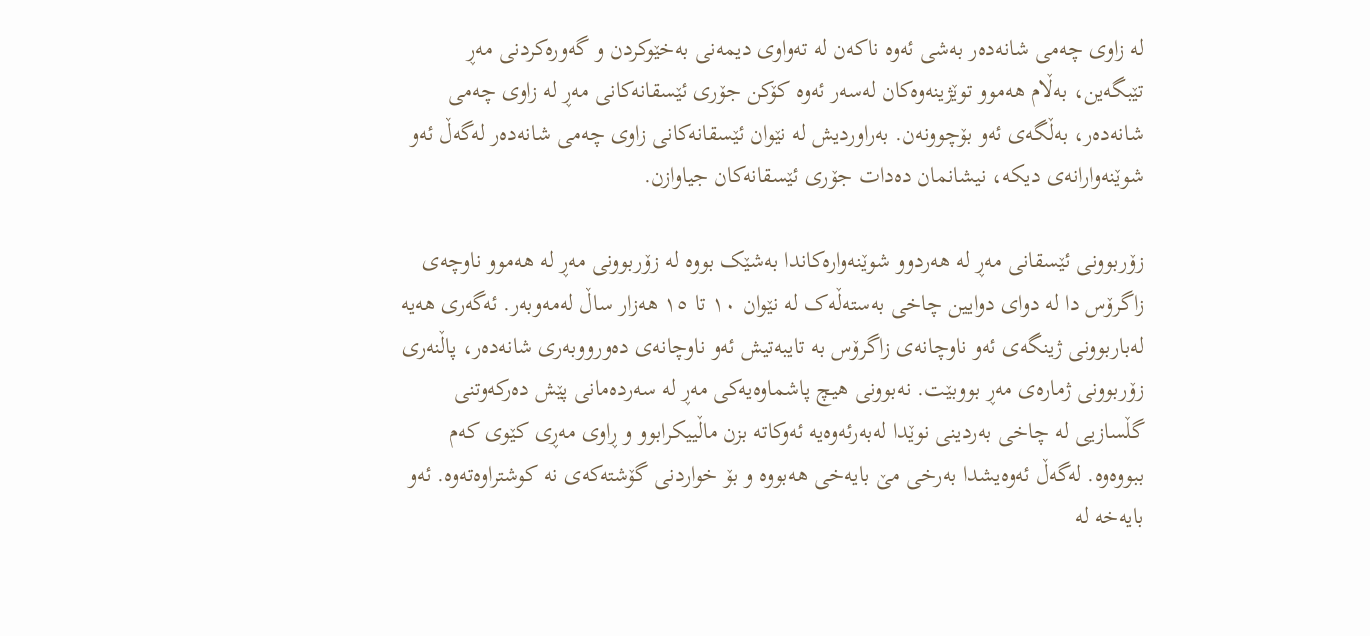لە زاوی چەمی شانەدەر بەشی ئەوە ناکەن لە تەواوی دیمەنی بەخێوکردن و گەورەکردنی مەڕ تێبگەین، بەڵام هەموو توێژینەوەکان لەسەر ئەوە کۆکن جۆری ئێسقانەکانی مەڕ لە زاوی چەمی شانەدەر، بەڵگەی ئەو بۆچوونەن. بەراوردیش لە نێوان ئێسقانەکانی زاوی چەمی شانەدەر لەگەڵ ئەو شوێنەوارانەی دیکە، نیشانمان دەدات جۆری ئێسقانەکان جیاوازن.

زۆربوونی ئێسقانی مەڕ لە هەردوو شوێنەوارەکاندا بەشێک بووە لە زۆربوونی مەڕ لە هەموو ناوچەی زاگرۆس دا لە دوای دوایین چاخی بەستەڵەک لە نێوان ١٠ تا ١٥ هەزار ساڵ لەمەوبەر. ئەگەری هەیە لەباربوونی ژینگەی ئەو ناوچانەی زاگرۆس بە تایبەتیش ئەو ناوچانەی دەورووبەری شانەدەر، پاڵنەری زۆربوونی ژمارەی مەڕ بووبێت. نەبوونی هیچ پاشماوەیەکی مەڕ لە سەردەمانی پێش دەرکەوتنی گڵسازیی لە چاخی بەردینی نوێدا لەبەرئەوەیە ئەوکاتە بزن ماڵییکرابوو و ڕاوی مەڕی کێوی کەم ببووەوە. لەگەڵ ئەوەیشدا بەرخی مێ بایەخی هەبووە و بۆ خواردنی گۆشتەکەی نە کوشتراوەتەوە. ئەو بایەخە لە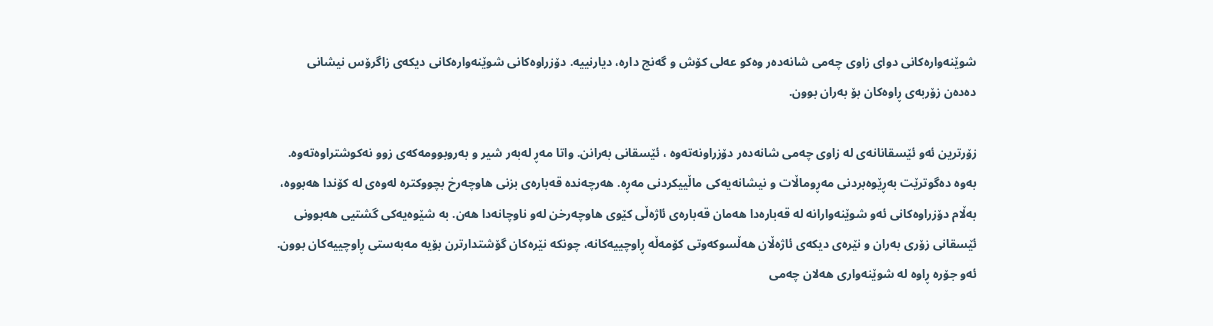شوێنەوارەکانی دوای زاوی چەمی شانەدەر وەکو عەلی کۆش و گەنج دارە، دیارنییە. دۆزراوەکانی شوێنەوارەکانی دیکەی زاگرۆس نیشانی دەدەن زۆربەی ڕاوەکان بۆ بەران بوون.

زۆرترین ئەو ئێسقانانەی لە زاوی چەمی شانەدەر دۆزراونەتەوە ، ئێسقانی بەرانن. واتا مەڕ لەبەر شیر و بەروبوومەکەی زوو نەکوشتراوەتەوە. بەوە دەگوترێت بەڕێوەبردنی مەڕوماڵات و نیشانەیەکی ماڵییکردنی مەڕە. هەرچەندە قەبارەی بزنی هاوچەرخ بچووکترە لەوەی لە کۆندا هەبووە، بەڵام دۆزراوەکانی ئەو شوێنەوارانە لە قەبارەدا هەمان قەبارەی ئاژەڵی کێوی هاوچەرخن لەو ناوچانەدا هەن. بە شێوەیەکی گشتیی هەبوونی ئێسقانی زۆری بەران و نێرەی دیکەی ئاژەڵان هەڵسوکەوتی کۆمەڵە ڕاوچییەکانە، چونکە نێرەکان گۆشتدارترن بۆیە مەبەستی ڕاوچییەکان بوون. ئەو جۆرە ڕاوە لە شوێنەواری هەلان چەمی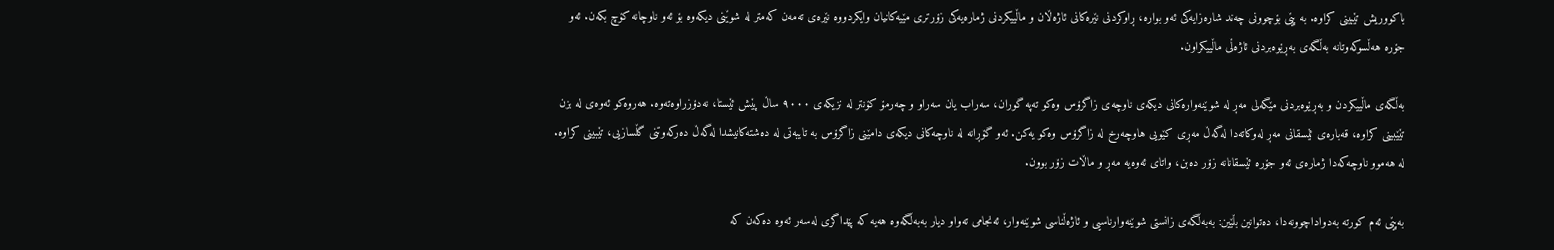باکووریش تێبینی کراوە. بە پێی بۆچوونی چەند شارەزایەکی ئەو بوارە، ڕاوکردنی نێرەکانی ئاژەڵان و ماڵییکردنی ژمارەیەکی زۆرتری مێیەکانیان وایکردووە نێرەی تەمەن کەمتر لە شوێنی دیکەوە بۆ ئەو ناوچانە کۆچ بکەن. ئەو جۆرە هەڵسوکەوتانە بەڵگەی بەڕێوەبردنی ئاژەڵی ماڵییکراون.

بەڵگەی ماڵییکردن و بەڕێوەبردنی مێگەلی مەڕ لە شوێنەوارەکانی دیکەی ناوچەی زاگرۆس وەکو تەپە گوران، سەراب یان سەراو و چەرمۆ کۆنتر لە نزیکەی ٩٠٠٠ ساڵ پێش ئێستا، نەدۆزراوەتەوە. هەروەکو ئەوەی لە بزن تێێبینی کراوە، قەبارەی ئێسقانی مەڕ لەوکاتەدا لەگەڵ مەڕی کێویی هاوچەرخ لە زاگرۆس وەکو یەکن. ئەو گۆڕانە لە ناوچەکانی دیکەی دامێنی زاگرۆس بە تایبەتی لە دەشتەکانیشدا لەگەڵ دەرکەوتنی گڵسازیی، تێبینی کراوە. لە هەموو ناوچەکەدا ژمارەی ئەو جۆرە ئێسقانانە زۆر دەبن، واتای ئەوەیە مەڕ و ماڵات زۆر بوون.

بەپێی ئەم کورتە بەدواداچوونەدا، دەتوانین بڵێین: بەبەڵگەی زانستی شوێنەوارناسیی و ئاژەڵناسی شوێنەوار، ئەنجامی تەواو دیار بەبەڵگەوە هەیە کە پێداگری لەسەر ئەوە دەکەن کە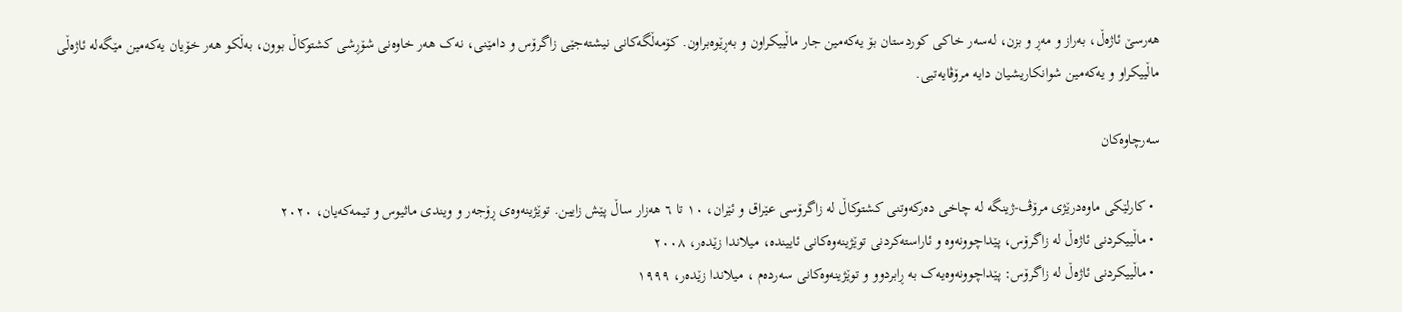هەرسێ ئاژەڵ، بەراز و مەڕ و بزن، لەسەر خاکی کوردستان بۆ یەکەمین جار ماڵییکراون و بەڕێوەبراون. کۆمەڵگەکانی نیشتەجێی زاگرۆس و دامێنی، نەک هەر خاوەنی شۆڕشی کشتوکاڵ بوون، بەڵکو هەر خۆیان یەکەمین مێگەلە ئاژەڵی ماڵییکراو و یەکەمین شوانکاریشیان دایە مرۆڤایەتیی.

سەرچاوەکان

  • کارلێکی ماوەدرێژی مرۆڤ-ژینگە لە چاخی دەرکەوتنی کشتوکاڵ لە زاگرۆسی عێراق و ئێران، ١٠ تا ٦ هەزار ساڵ پێش زایین. توێژینەوەی ڕۆجەر و ویندی ماثیوس و تیمەکەیان، ٢٠٢٠
  • ماڵییکردنی ئاژەڵ لە زاگرۆس، پێداچوونەوە و ئاراستەکردنی توێژینەوەکانی ئاییندە، میلاندا زێدەر، ٢٠٠٨
  • ماڵییکردنی ئاژەڵ لە زاگرۆس: پێداچوونەوەیەک بە ڕابردوو و توێژینەوەکانی سەردەم ، میلاندا زێدەر، ١٩٩٩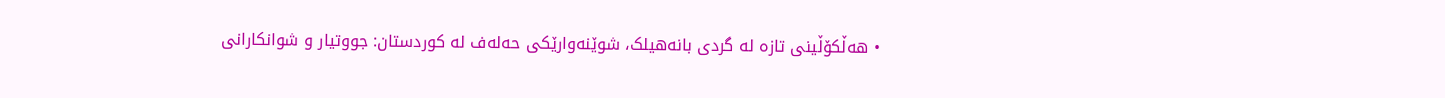• هەڵکۆڵینی تازە لە گردی بانەهیلک، شوێنەوارێکی حەلەف لە کوردستان: جووتیار و شوانکارانی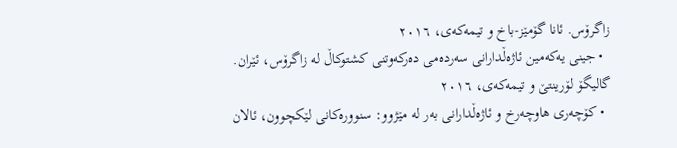زاگرۆس. ئانا گۆمێز-باخ و تیمەکەی، ٢٠١٦
  • جینی یەکەمین ئاژەڵدارانی سەردەمی دەرکەوتنی کشتوکاڵ لە زاگرۆس، ئێران. گالیگۆ لۆرینتێ و تیمەکەی، ٢٠١٦
  • کۆچەری هاوچەرخ و ئاژەڵدارانی بەر لە مێژوو: سنوورەکانی لێکچوون، ئالان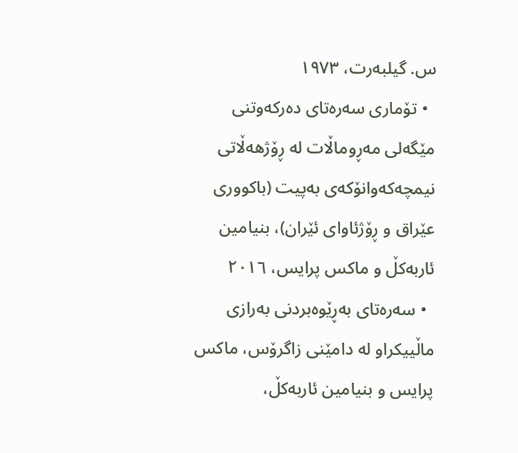س. گیلبەرت، ١٩٧٣
  • تۆماری سەرەتای دەرکەوتنی مێگەلی مەڕوماڵات لە ڕۆژهەڵاتی نیمچەکەوانۆکەی بەپیت (باکووری عێراق و ڕۆژئاوای ئێران)، بنیامین ئاربەکڵ و ماکس پرایس، ٢٠١٦
  • سەرەتای بەڕێوەبردنی بەرازی ماڵییکراو لە دامێنی زاگرۆس، ماکس پرایس و بنیامین ئاربەکڵ،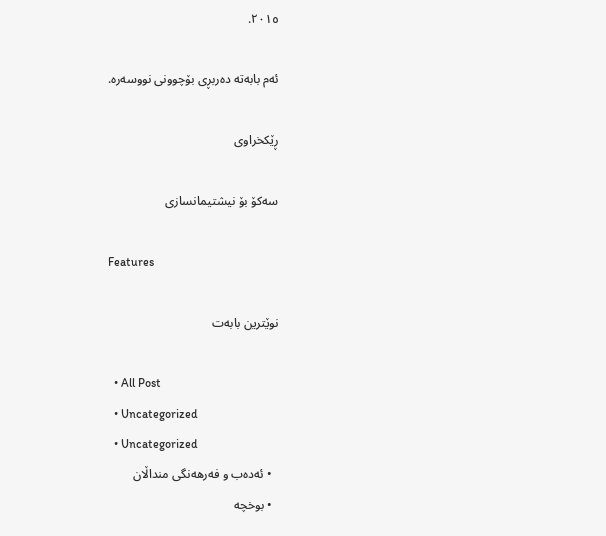٢٠١٥.

ئەم بابەتە دەربڕی بۆچوونی نووسەرە.

ڕێکخراوی

سەکۆ بۆ نیشتیمانسازی

Features

نوێترین بابەت

  • All Post
  • Uncategorized
  • Uncategorized
  • ئەدەب و فەرهەنگی منداڵان
  • بوخچە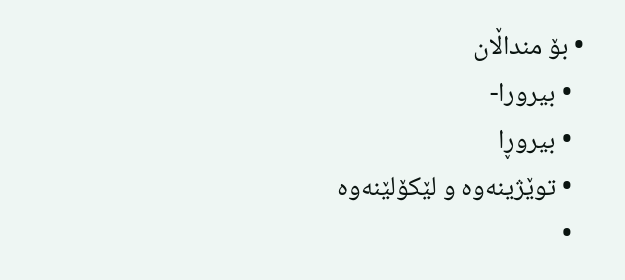• بۆ منداڵان
  • بیرورا-
  • بیروڕا
  • توێژینەوە و لێکۆلێنەوە
  •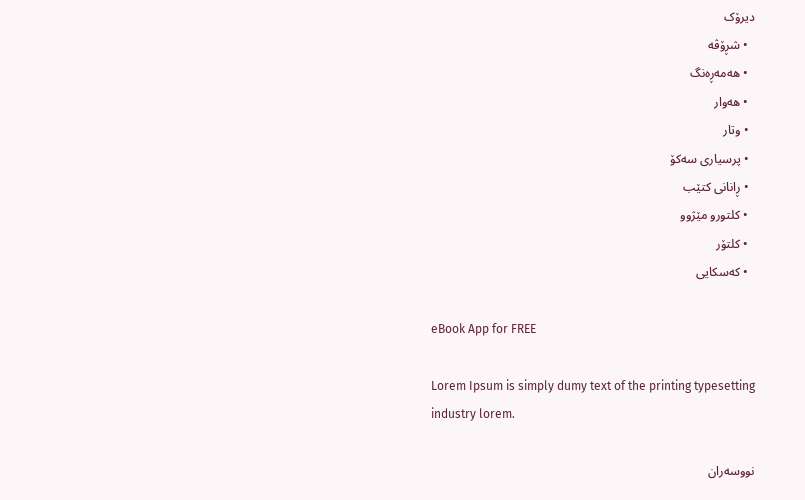دیرۆک
  • شڕۆڤە
  • هەمەڕەنگ
  • هەوار
  • وتار
  • پرسیاری سەکۆ
  • ڕانانی کتێب
  • کلتورو مێژوو
  • کلتۆر
  • کەسکایی

eBook App for FREE

Lorem Ipsum is simply dumy text of the printing typesetting industry lorem.

نووسەران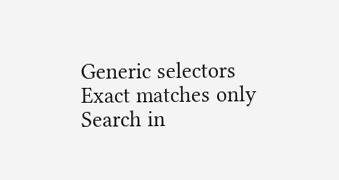Generic selectors
Exact matches only
Search in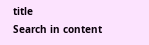title
Search in content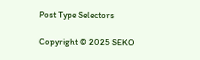Post Type Selectors

Copyright © 2025 SEKO